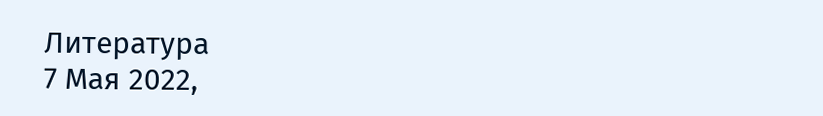Литература
7 Мая 2022,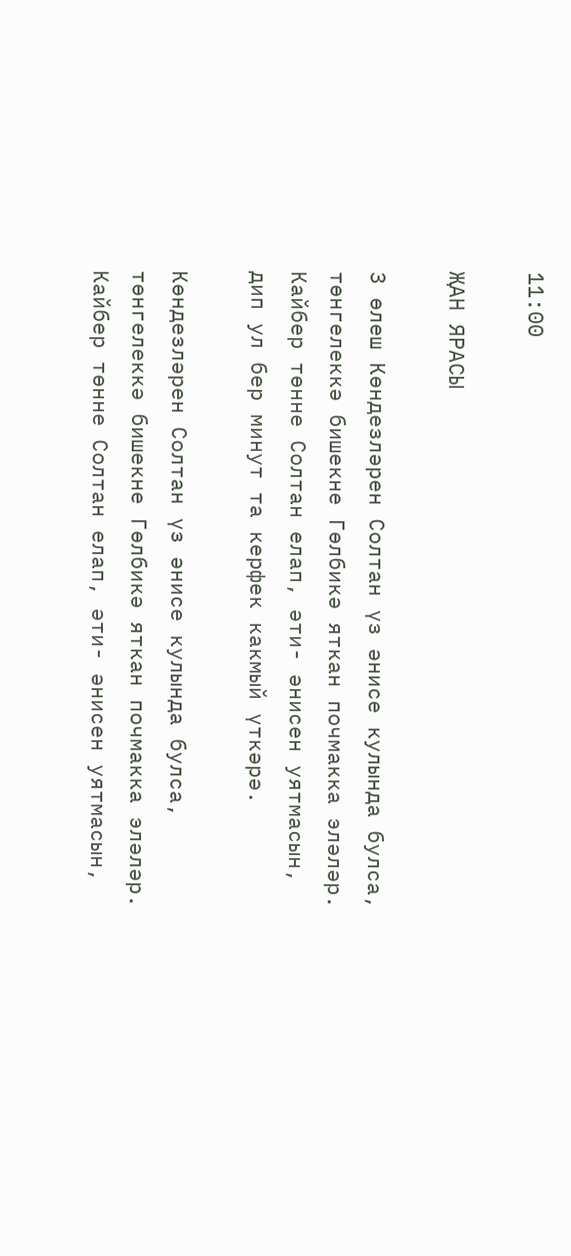11:00

ҖАН ЯРАСЫ

3 өлеш Көндезләрен Солтан үз әнисе кулында булса, төнгелеккә бишекне Гөлбикә яткан почмакка эләләр. Кайбер төнне Солтан елап, әти- әнисен уятмасын, дип ул бер минут та керфек какмый үткәрә.

Көндезләрен Солтан үз әнисе кулында булса, төнгелеккә бишекне Гөлбикә яткан почмакка эләләр. Кайбер төнне Солтан елап, әти- әнисен уятмасын,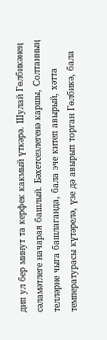дип ул бер минут та керфек какмый үткәрә. Шулай Гөлбикәнең сәламәтлеге начарая башлый. Бәхетсезлегенә каршы, Солтанның телләрне чыга башлаганда, бала эче китеп авырый, хәтта температурасы күтәрелә, үзе дә авырып торган Гөлбикә, бала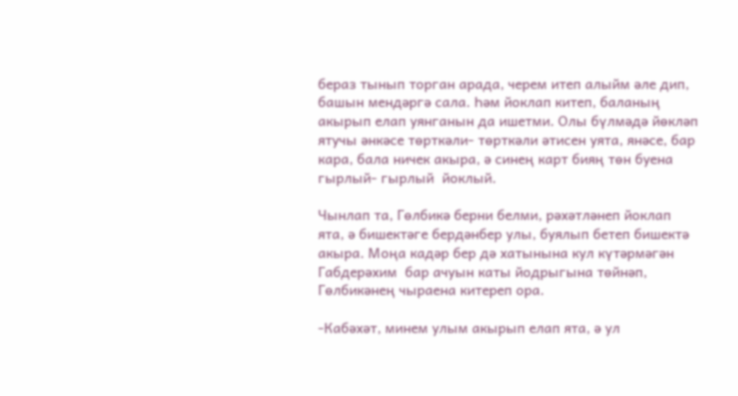бераз тынып торган арада, черем итеп алыйм әле дип, башын мендәргә сала. Һәм йоклап китеп, баланың акырып елап уянганын да ишетми. Олы бүлмәдә йөкләп ятучы әнкәсе төрткәли- төрткәли әтисен уята, янәсе, бар кара, бала ничек акыра, ә синең карт бияң төн буена гырлый- гырлый  йоклый.

Чынлап та, Гөлбикә берни белми, рәхәтләнеп йоклап ята, ә бишектәге бердәнбер улы, буялып бетеп бишектә акыра. Моңа кадәр бер дә хатынына кул күтәрмәгән Габдерәхим  бар ачуын каты йодрыгына төйнәп, Гөлбикәнең чыраена китереп ора.

-Кабәхәт, минем улым акырып елап ята, ә ул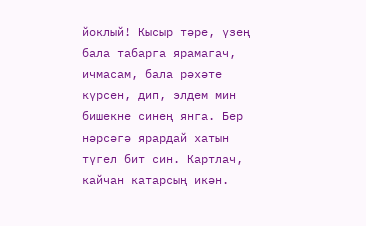йоклый! Кысыр тәре, үзең бала табарга ярамагач, ичмасам, бала рәхәте күрсен, дип, элдем мин бишекне синең янга. Бер нәрсәгә ярардай хатын түгел бит син. Картлач, кайчан катарсың икән.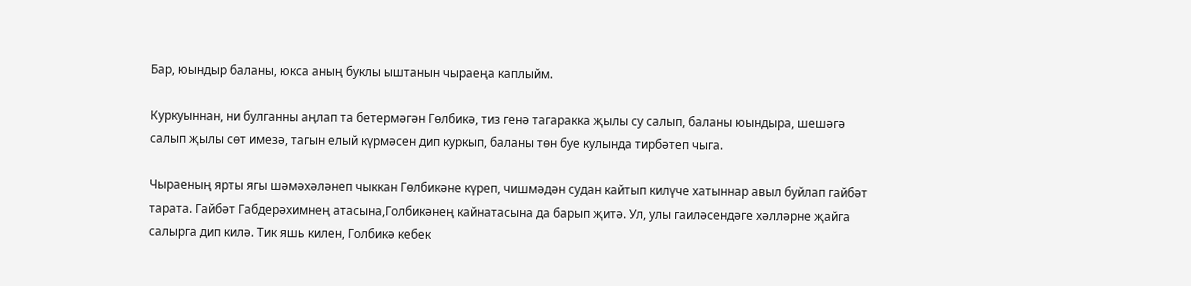Бар, юындыр баланы, юкса аның буклы ыштанын чыраеңа каплыйм.

Куркуыннан, ни булганны аңлап та бетермәгән Гөлбикә, тиз генә тагаракка җылы су салып, баланы юындыра, шешәгә салып җылы сөт имезә, тагын елый күрмәсен дип куркып, баланы төн буе кулында тирбәтеп чыга.

Чыраеның ярты ягы шәмәхәләнеп чыккан Гөлбикәне күреп, чишмәдән судан кайтып килүче хатыннар авыл буйлап гайбәт тарата. Гайбәт Габдерәхимнең атасына,Голбикәнең кайнатасына да барып җитә. Ул, улы гаиләсендәге хәлләрне җайга салырга дип килә. Тик яшь килен, Голбикә кебек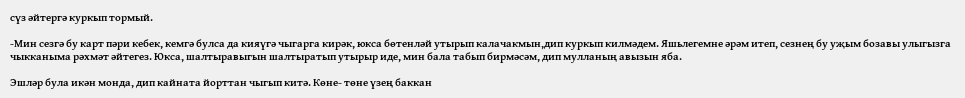сүз әйтергә куркып тормый.

-Мин сезгә бу карт пәри кебек, кемгә булса да кияүгә чыгарга кирәк, юкса бөтенләй утырып калачакмын,дип куркып килмәдем. Яшьлегемне әрәм итеп, сезнең бу уҗым бозавы улыгызга чыкканыма рәхмәт әйтегез. Юкса, шалтыравыгын шалтыратып утырыр иде, мин бала табып бирмәсәм, дип мулланың авызын яба.

Эшләр була икән монда, дип кайната йорттан чыгып китә. Көне- төне үзең баккан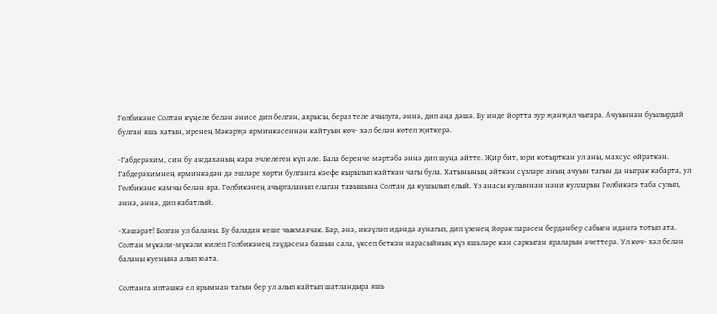Гөлбикәне Солтан күңеле белән әнисе дип белгән, ахрысы, бераз теле ачылуга, әннә, дип аңа дәшә. Бу инде йортта зур җанҗал чыгара. Ачуыннан буылырдай булган яшь хатын, иренең Мәкәрҗә ярминкәсеннән кайтуын көч- хәл белән көтеп җиткерә.

-Габдерәхим, син бу аждаханың кара эчлелеген күп әле. Бала беренче мәртәбә әннә дип шуңа әйтте. Җир бит, юри котырткан ул аны, махсус өйрәткән. Габдерәхимнең ярминкәдән дә эшләре хөрти булганга кәефе кырылып кайткан чагы була. Хатынының әйткән сүзләре аның ачуын тагын да ныграк кабарта, ул Гөлбикәне камчы белән яра. Гөлбикәнең ачыргаланып елаган тавышына Солтан да кушылып елый. Үз анасы кулыннан нәни кулларын Гөлбикәгә таба сузып, әннә, әннә, дип кабатлый.

-Хәшәрәт! Бозган ул баланы. Бу баладан кеше чыкмаячак. Бар, әнә, икәүләп идәндә аунагыз, дип үзенең йөрәк парәсен бердәнбер сабыен идәнгә тотып ата. Солтан мүкәли-мүкәли килеп Голбикәнең гәүдәсенә башын сала, үксеп беткән нарасыйның күз яшьләре кан саркыган яраларын әчеттерә. Ул көч- хәл белән баланы куенына алып юата.

Солтанга иптәшкә ел ярымнан тагын бер ул алып кайтып шатландыра яшь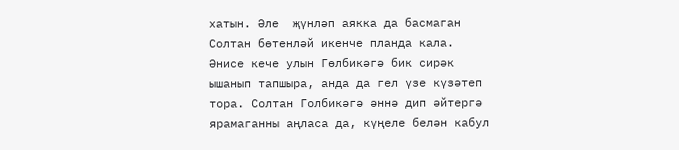хатын. Әле  җүнләп аякка да басмаган Солтан бөтенләй икенче планда кала. Әнисе кече улын Гөлбикәгә бик сирәк ышанып тапшыра, анда да гел үзе күзәтеп тора. Солтан Голбикәгә әннә дип әйтергә ярамаганны аңласа да, күңеле белән кабул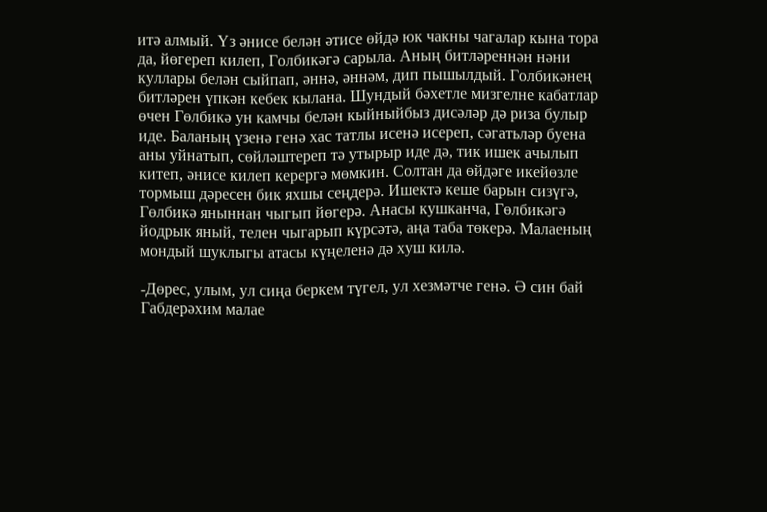итә алмый. Үз әнисе белән әтисе өйдә юк чакны чагалар кына тора да, йөгереп килеп, Голбикәгә сарыла. Аның битләреннән нәни куллары белән сыйпап, әннә, әннәм, дип пышылдый. Голбикәнең битләрен үпкән кебек кылана. Шундый бәхетле мизгелне кабатлар өчен Гөлбикә ун камчы белән кыйныйбыз дисәләр дә риза булыр иде. Баланың үзенә генә хас татлы исенә исереп, сәгатьләр буена аны уйнатып, сөйләштереп тә утырыр иде дә, тик ишек ачылып китеп, әнисе килеп керергә мөмкин. Солтан да өйдәге икейөзле тормыш дәресен бик яхшы сеңдерә. Ишектә кеше барын сизүгә, Гөлбикә яныннан чыгып йөгерә. Анасы кушканча, Гөлбикәгә йодрык яный, телен чыгарып күрсәтә, аңа таба төкерә. Малаеның мондый шуклыгы атасы күңеленә дә хуш килә.

-Дөрес, улым, ул сиңа беркем түгел, ул хезмәтче генә. Ә син бай Габдерәхим малае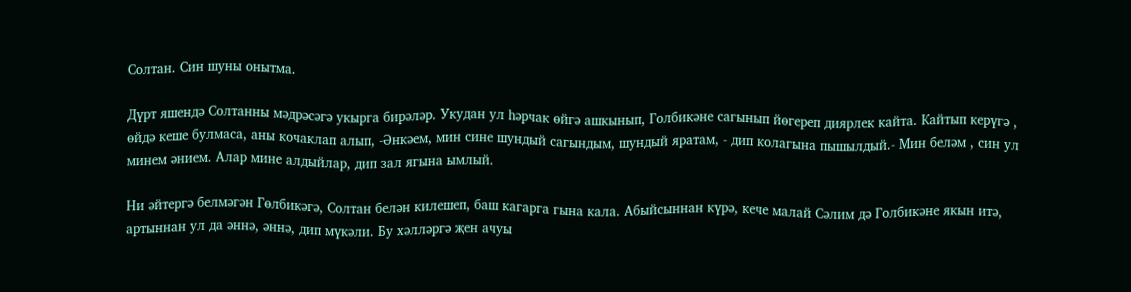Солтан. Син шуны онытма.

Дүрт яшендә Солтанны мәдрәсәгә укырга бирәләр. Укудан ул һәрчак өйгә ашкынып, Голбикәне сагынып йөгереп диярлек кайта. Кайтып керүгә , өйдә кеше булмаса, аны кочаклап алып, -Әнкәем, мин сине шундый сагындым, шундый яратам, - дип колагына пышылдый.- Мин беләм , син ул минем әнием. Алар мине алдыйлар, дип зал ягына ымлый.

Ни әйтергә белмәгән Гөлбикәгә, Солтан белән килешеп, баш кагарга гына кала. Абыйсыннан күрә, кече малай Сәлим дә Голбикәне якын итә, артыннан ул да әннә, әннә, дип мүкәли. Бу хәлләргә җен ачуы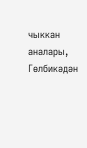чыккан аналары, Гөлбикәдән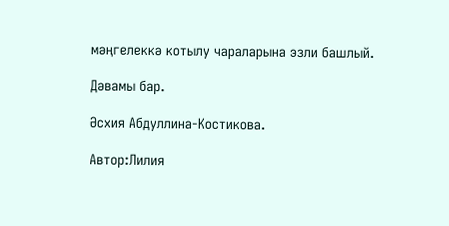мәңгелеккә котылу чараларына эзли башлый.

Дәвамы бар.

Әсхия Абдуллина-Костикова.

Автор:Лилия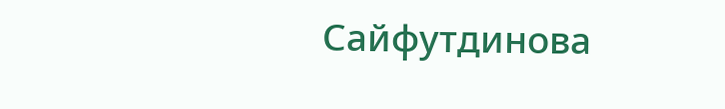Сайфутдинова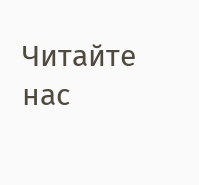Читайте нас